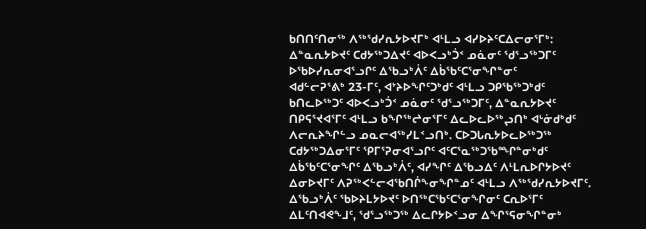ᑲᑎᑎᑦᑎᓂᖅ ᐱᖅᖁᓯᕆᔭᐅᔪᒥᒃ ᐊᒻᒪᓗ ᐊᓯᐅᔨᑦᑕᐃᓕᓂᕐᒥᒃ: ᐃᓐᓇᕆᔭᐅᔪᑦ ᑕᑯᔭᖅᑐᐃᔪᑦ ᐊᐅᐸᓗᒃᑑᑉ ᓄᓈᓂᑦ ᖁᕐᓗᖅᑐᒥᑦ ᐅᖃᐅᓯᕆᓂᐊᕐᓗᒋᑦ ᐃᖃᓗᒃᐲᑦ ᐃᑳᖃᑦᑕᕐᓂᖏᓐᓂᑦ
ᐊᑯᓪᓕᕈᕐᕕᒃ 23-ᒥᑦ, ᐊᔾᔨᐅᖏᑦᑐᒃᑯᑦ ᐊᒻᒪᓗ ᑐᑭᖃᖅᑐᒃᑯᑦ ᑲᑎᓚᐅᖅᑐᑦ ᐊᐅᐸᓗᒃᑑᑉ ᓄᓈᓂᑦ ᖁᕐᓗᖅᑐᒥᑦ, ᐃᓐᓇᕆᔭᐅᔪᑦ ᑎᑭᕋᕐᔪᐊᕐᒥᑦ ᐊᒻᒪᓗ ᑲᖏᖅᖠᓂᕐᒥᑦ ᐃᓚᐅᓚᐅᖅᖢᑎᒃ ᐊᒡᓃᑯᒃᑯᑦ ᐱᓕᕆᔨᖏᓪᓗ ᓄᓇᓕᐊᖅᓯᒪᑉᓗᑎᒃ. ᑕᐅᑐᒐᕆᔭᐅᓚᐅᖅᑐᖅ ᑕᑯᔭᖅᑐᐃᓂᕐᒥᑦ ᕿᒥᕐᕈᓂᐊᕐᓗᒋᑦ ᐊᑦᑕᕐᓇᖅᑐᖃᙱᓐᓂᒃᑯᑦ ᐃᑳᖃᑦᑕᕐᓂᖏᑦ ᐃᖃᓗᒃᐲᑦ, ᐊᓯᖏᑦ ᐃᖃᓗᐃᑦ ᐱᒻᒪᕆᐅᒋᔭᐅᔪᑦ ᐃᓂᐅᔪᒥᑦ ᐱᕈᖅᐸᓪᓕᐊᖃᑎᒌᖕᓂᖏᓐᓄᑦ ᐊᒻᒪᓗ ᐱᖅᖁᓯᕆᔭᐅᔪᒥᑦ. ᐃᖃᓗᒃᐲᑦ ᖃᐅᔨᒪᔭᐅᔪᑦ ᐅᑎᖅᑕᖃᑦᑕᕐᓂᖏᓂᑦ ᑕᕆᐅᕐᒥᑦ ᐃᒪᑦᑎᐊᕙᖕᒧᑦ, ᖁᕐᓗᖅᑐᖅ ᐃᓚᒋᔭᐅᑉᓗᓂ ᐃᖏᕐᕋᓂᖏᓐᓂᒃ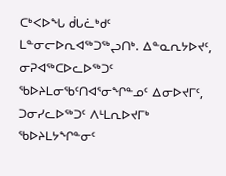ᑕᒃᐸᐅᖓ ᑰᒐᓛᒃᑯᑦ ᒪᓐᓂᓕᐅᕆᐊᖅᑐᖅᖢᑎᒃ. ᐃᓐᓇᕆᔭᐅᔪᑦ, ᓂᕈᐊᖅᑕᐅᓚᐅᖅᑐᑦ ᖃᐅᔨᒪᓂᖃᑦᑎᐊᕐᓂᖏᓐᓄᑦ ᐃᓂᐅᔪᒥᑦ, ᑐᓂᓯᓚᐅᖅᑐᑦ ᐱᒻᒪᕆᐅᔪᒥᒃ ᖃᐅᔨᒪᔭᖏᓐᓂᑦ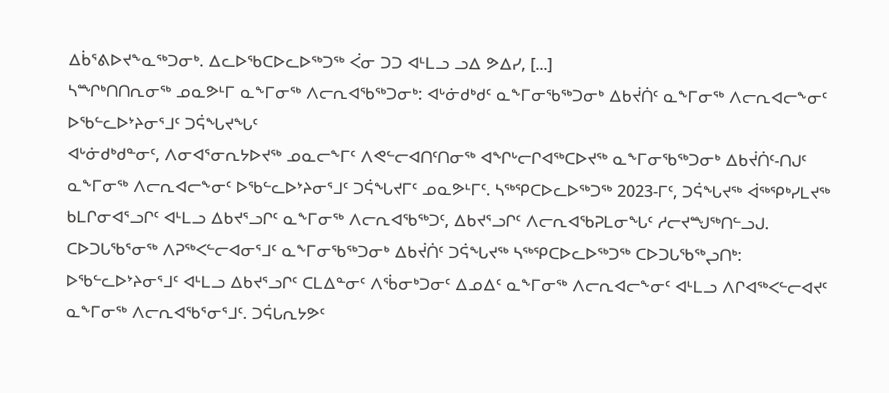ᐃᑳᕐᕕᐅᔪᖕᓇᖅᑐᓂᒃ. ᐃᓚᐅᖃᑕᐅᓚᐅᖅᑐᖅ ᐹᓂ ᑐᑐ ᐊᒻᒪᓗ ᓗᐃ ᕗᐃᓯ, [...]
ᓴᙱᒃᑎᑎᕆᓂᖅ ᓄᓇᕗᒻᒥ ᓇᖕᒥᓂᖅ ᐱᓕᕆᐊᖃᖅᑐᓂᒃ: ᐊᒡᓃᑯᒃᑯᑦ ᓇᖕᒥᓂᖃᖅᑐᓂᒃ ᐃᑲᔫᑏᑦ ᓇᖕᒥᓂᖅ ᐱᓕᕆᐊᓕᖕᓂᑦ ᐅᖃᓪᓚᐅᔾᔨᓂᕐᒧᑦ ᑐᕌᖓᔪᖓᑦ
ᐊᒡᓃᑯᒃᑯᓐᓂᑦ, ᐱᓂᐊᕐᓂᕆᔭᐅᔪᖅ ᓄᓇᓕᖕᒥᑦ ᐱᕙᓪᓕᐊᑎᑦᑎᓂᖅ ᐊᖏᒡᓕᒋᐊᖅᑕᐅᔪᖅ ᓇᖕᒥᓂᖃᖅᑐᓂᒃ ᐃᑲᔫᑏᑦ-ᑎᒍᑦ ᓇᖕᒥᓂᖅ ᐱᓕᕆᐊᓕᖕᓂᑦ ᐅᖃᓪᓚᐅᔾᔨᓂᕐᒧᑦ ᑐᕌᖓᔪᒥᑦ ᓄᓇᕗᒻᒥᑦ. ᓴᖅᕿᑕᐅᓚᐅᖅᑐᖅ 2023-ᒥᑦ, ᑐᕌᖓᔪᖅ ᐋᖅᕿᒃᓯᒪᔪᖅ ᑲᒪᒋᓂᐊᕐᓗᒋᑦ ᐊᒻᒪᓗ ᐃᑲᔪᕐᓗᒋᑦ ᓇᖕᒥᓂᖅ ᐱᓕᕆᐊᖃᖅᑐᑦ, ᐃᑲᔪᕐᓗᒋᑦ ᐱᓕᕆᐊᖃᕈᒪᓂᖓᑦ ᓱᓕᔪᙳᖅᑎᓪᓗᒍ. ᑕᐅᑐᒐᖃᕐᓂᖅ ᐱᕈᖅᐸᓪᓕᐊᓂᕐᒧᑦ ᓇᖕᒥᓂᖃᖅᑐᓂᒃ ᐃᑲᔫᑏᑦ ᑐᕌᖓᔪᖅ ᓴᖅᕿᑕᐅᓚᐅᖅᑐᖅ ᑕᐅᑐᒐᖃᖅᖢᑎᒃ: ᐅᖃᓪᓚᐅᔾᔨᓂᕐᒧᑦ ᐊᒻᒪᓗ ᐃᑲᔪᕐᓗᒋᑦ ᑕᒪᐃᓐᓂᑦ ᐱᖄᓂᒃᑐᓂᑦ ᐃᓄᐃᑦ ᓇᖕᒥᓂᖅ ᐱᓕᕆᐊᓕᖕᓂᑦ ᐊᒻᒪᓗ ᐱᒋᐊᖅᐸᓪᓕᐊᔪᑦ ᓇᖕᒥᓂᖅ ᐱᓕᕆᐊᖃᕐᓂᕐᒧᑦ. ᑐᕌᒐᕆᔭᕗᑦ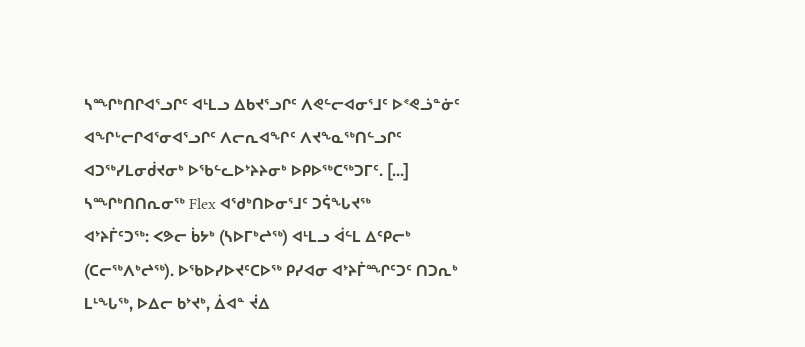ᓴᙱᒃᑎᒋᐊᕐᓗᒋᑦ ᐊᒻᒪᓗ ᐃᑲᔪᕐᓗᒋᑦ ᐱᕙᓪᓕᐊᓂᕐᒧᑦ ᐅᕝᕙᓘᓐᓃᑦ ᐊᖏᒡᓕᒋᐊᕐᓂᐊᕐᓗᒋᑦ ᐱᓕᕆᐊᖏᑦ ᐱᔪᖕᓇᖅᑎᓪᓗᒋᑦ ᐊᑐᖅᓯᒪᓂᑰᔪᓂᒃ ᐅᖃᓪᓚᐅᔾᔨᔨᓂᒃ ᐅᑭᐅᖅᑕᖅᑐᒥᑦ. [...]
ᓴᙱᒃᑎᑎᕆᓂᖅ Flex ᐊᖁᒃᑎᐅᓂᕐᒧᑦ ᑐᕌᖓᔪᖅ
ᐊᔾᔨᒦᑦᑐᖅ: ᐸᕗᓕ ᑳᔭᒃ (ᓴᐅᒥᒃᖠᖅ) ᐊᒻᒪᓗ ᐋᓪᒪ ᐃᑦᑭᓕᒃ (ᑕᓕᖅᐱᒃᖠᖅ). ᐅᖃᐅᓯᐅᔪᑦᑕᐅᖅ ᑭᓯᐊᓂ ᐊᔾᔨᒦᙱᑦᑐᑦ ᑎᑐᕆᒃ ᒪᒻᖓᖅ, ᐅᐃᓕ ᑲᔾᔪᒃ, ᐄᐊᓐ ᔫᐃ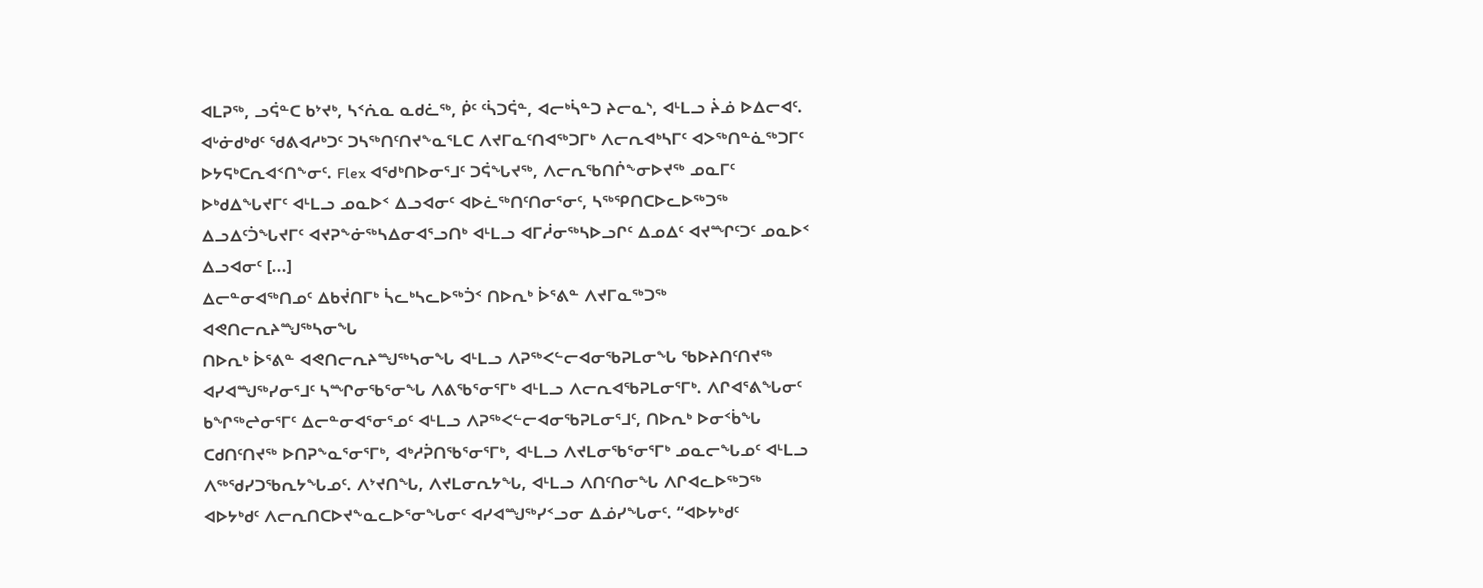ᐊᒪᕈᖅ, ᓗᕌᓐᑕ ᑲᔾᔪᒃ, ᓴᑉᕇᓇ ᓇᑯᓛᖅ, ᑮᑦ ᑦᓵᑐᕌᓐ, ᐊᓕᒃᓵᓐᑐ ᔨᓕᓇᔅ, ᐊᒻᒪᓗ ᔩᓅ ᐅᐃᓕᐊᑦ.  ᐊᒡᓃᑯᒃᑯᑦ ᖁᕕᐊᓱᒃᑐᑦ ᑐᓴᖅᑎᑦᑎᔪᖕᓇᕐᒪᑕ ᐱᔪᒥᓇᑦᑎᐊᖅᑐᒥᒃ ᐱᓕᕆᐊᒃᓴᒥᑦ ᐊᐳᖅᑎᓐᓈᖅᑐᒥᑦ ᐅᔭᕋᒃᑕᕆᐊᑉᑎᖕᓂᑦ. Flex ᐊᖁᒃᑎᐅᓂᕐᒧᑦ ᑐᕌᖓᔪᖅ, ᐱᓕᕆᖃᑎᒌᖕᓂᐅᔪᖅ ᓄᓇᒥᑦ ᐅᒃᑯᐃᖓᔪᒥᑦ ᐊᒻᒪᓗ ᓄᓇᐅᑉ ᐃᓗᐊᓂᑦ ᐊᐅᓛᖅᑎᑦᑎᓂᕐᓂᑦ, ᓴᖅᕿᑎᑕᐅᓚᐅᖅᑐᖅ ᐃᓗᐃᑦᑑᖓᔪᒥᑦ ᐊᔪᕈᖕᓃᖅᓴᐃᓂᐊᕐᓗᑎᒃ ᐊᒻᒪᓗ ᐊᒥᓲᓂᖅᓴᐅᓗᒋᑦ ᐃᓄᐃᑦ ᐊᔪᙱᑦᑐᑦ ᓄᓇᐅᑉ ᐃᓗᐊᓂᑦ [...]
ᐃᓕᓐᓂᐊᖅᑎᓄᑦ ᐃᑲᔫᑎᒥᒃ ᓵᓚᒃᓴᓚᐅᖅᑑᑉ ᑎᐅᕆᒃ ᐆᕐᕕᓐ ᐱᔪᒥᓇᖅᑐᖅ ᐊᕙᑎᓕᕆᔨᙳᖅᓴᓂᖓ
ᑎᐅᕆᒃ ᐆᕐᕕᓐ ᐊᕙᑎᓕᕆᔨᙳᖅᓴᓂᖓ ᐊᒻᒪᓗ ᐱᕈᖅᐸᓪᓕᐊᓂᖃᕈᒪᓂᖓ ᖃᐅᔨᑎᑦᑎᔪᖅ ᐊᓯᐊᙳᖅᓯᓂᕐᒧᑦ ᓴᙱᓂᖃᕐᓂᖓ ᐱᕕᖃᕐᓂᕐᒥᒃ ᐊᒻᒪᓗ ᐱᓕᕆᐊᖃᕈᒪᓂᕐᒥᒃ. ᐱᒋᐊᕐᕕᖓᓂᑦ ᑲᖏᖅᖠᓂᕐᒥᑦ ᐃᓕᓐᓂᐊᕐᓂᕐᓄᑦ ᐊᒻᒪᓗ ᐱᕈᖅᐸᓪᓕᐊᓂᖃᕈᒪᓂᕐᒧᑦ, ᑎᐅᕆᒃ ᐅᓂᑉᑳᖓ ᑕᑯᑎᑦᑎᔪᖅ ᐅᑎᕈᖕᓇᕐᓂᕐᒥᒃ, ᐊᒃᓱᕉᑎᖃᕐᓂᕐᒥᒃ, ᐊᒻᒪᓗ ᐱᔪᒪᓂᖃᕐᓂᕐᒥᒃ ᓄᓇᓕᖓᓄᑦ ᐊᒻᒪᓗ ᐱᖅᖁᓯᑐᖃᕆᔭᖓᓄᑦ. ᐱᔾᔪᑎᖓ, ᐱᔪᒪᓂᕆᔭᖓ, ᐊᒻᒪᓗ ᐱᑎᑦᑎᓂᖓ ᐱᒋᐊᓚᐅᖅᑐᖅ ᐊᐅᔭᒃᑯᑦ ᐱᓕᕆᑎᑕᐅᔪᖕᓇᓚᐅᕐᓂᖓᓂᑦ ᐊᓯᐊᙳᖅᓯᑉᓗᓂ ᐃᓅᓯᖓᓂᑦ. “ᐊᐅᔭᒃᑯᑦ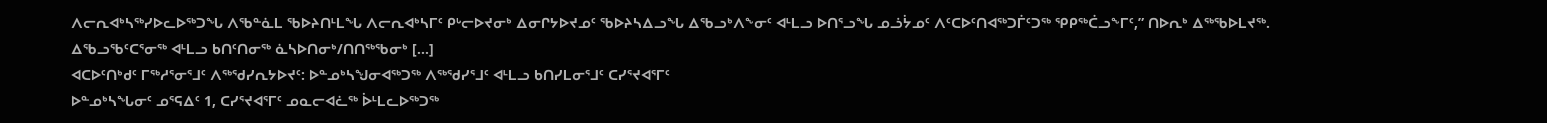ᐱᓕᕆᐊᒃᓴᖅᓯᐅᓚᐅᖅᑐᖓ ᐱᖃᓐᓈᒪ ᖃᐅᔨᑎᒻᒪᖓ ᐱᓕᕆᐊᒃᓴᒥᑦ ᑭᒡᓕᐅᔪᓂᒃ ᐃᓂᒋᔭᐅᔪᓄᑦ ᖃᐅᔨᓴᐃᓗᖓ ᐃᖃᓗᒃᐱᖕᓂᑦ ᐊᒻᒪᓗ ᐅᑎᕐᓗᖓ ᓄᓘᔮᓄᑦ ᐱᑦᑕᐅᑦᑎᐊᖅᑐᒦᑦᑐᖅ ᕿᑭᖅᑖᓗᖕᒥᑦ,” ᑎᐅᕆᒃ ᐃᖅᖃᐅᒪᔪᖅ. ᐃᖃᓗᖃᑦᑕᕐᓂᖅ ᐊᒻᒪᓗ ᑲᑎᑦᑎᓂᖅ ᓈᓴᐅᑎᓂᒃ/ᑎᑎᖅᖃᓂᒃ [...]
ᐊᑕᐅᑦᑎᒃᑯᑦ ᒥᖅᓱᕐᓂᕐᒧᑦ ᐱᖅᖁᓯᕆᔭᐅᔪᑦ: ᐅᓐᓄᒃᓴᖑᓂᐊᖅᑐᖅ ᐱᖅᖁᓯᕐᒧᑦ ᐊᒻᒪᓗ ᑲᑎᓯᒪᓂᕐᒧᑦ ᑕᓯᕐᔪᐊᕐᒥᑦ
ᐅᓐᓄᒃᓴᖓᓂᑦ ᓄᕐᕋᐃᑦ 1, ᑕᓯᕐᔪᐊᕐᒥᑦ ᓄᓇᓕᐊᓛᖅ ᐆᒻᒪᓚᐅᖅᑐᖅ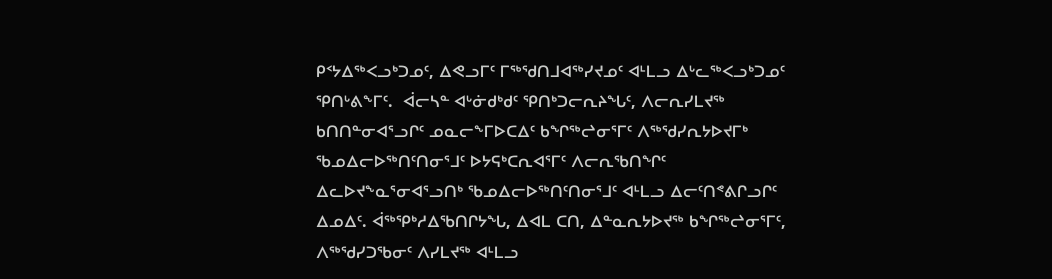ᑭᑉᔭᐃᖅᐸᓗᒃᑐᓄᑦ, ᐃᕙᓗᒥᑦ ᒥᖅᖁᑎᒧᐊᖅᓯᔪᓄᑦ ᐊᒻᒪᓗ ᐃᒡᓚᖅᐸᓗᒃᑐᓄᑦ ᕿᑎᒡᕕᖕᒥᑦ.  ᐋᓕᓴᓐ ᐊᒡᓃᑯᒃᑯᑦ ᕿᑎᒃᑐᓕᕆᔨᖓᑦ, ᐱᓕᕆᓯᒪᔪᖅ ᑲᑎᑎᓐᓂᐊᕐᓗᒋᑦ ᓄᓇᓕᖕᒥᐅᑕᐃᑦ ᑲᖏᖅᖠᓂᕐᒥᑦ ᐱᖅᖁᓯᕆᔭᐅᔪᒥᒃ ᖃᓄᐃᓕᐅᖅᑎᑦᑎᓂᕐᒧᑦ ᐅᔭᕋᒃᑕᕆᐊᕐᒥᑦ ᐱᓕᕆᖃᑎᖏᑦ ᐃᓚᐅᔪᖕᓇᕐᓂᐊᕐᓗᑎᒃ ᖃᓄᐃᓕᐅᖅᑎᑦᑎᓂᕐᒧᑦ ᐊᒻᒪᓗ ᐃᓕᑦᑎᕝᕕᒋᓗᒋᑦ ᐃᓄᐃᑦ. ᐋᖅᕿᒃᓱᐃᖃᑎᒋᔭᖓ, ᐃᐊᒪ ᑕᑎ, ᐃᓐᓇᕆᔭᐅᔪᖅ ᑲᖏᖅᖠᓂᕐᒥᑦ, ᐱᖅᖁᓯᑐᖃᓂᑦ ᐱᓯᒪᔪᖅ ᐊᒻᒪᓗ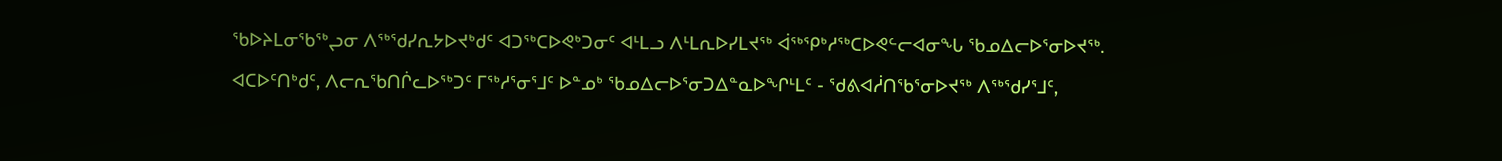ᖃᐅᔨᒪᓂᖃᖅᖢᓂ ᐱᖅᖁᓯᕆᔭᐅᔪᒃᑯᑦ ᐊᑐᖅᑕᐅᕙᒃᑐᓂᑦ ᐊᒻᒪᓗ ᐱᒻᒪᕆᐅᓯᒪᔪᖅ ᐋᖅᕿᒃᓱᖅᑕᐅᕙᓪᓕᐊᓂᖓ ᖃᓄᐃᓕᐅᕐᓂᐅᔪᖅ. ᐊᑕᐅᑦᑎᒃᑯᑦ, ᐱᓕᕆᖃᑎᒌᓚᐅᖅᑐᑦ ᒥᖅᓱᕐᓂᕐᒧᑦ ᐅᓐᓄᒃ ᖃᓄᐃᓕᐅᕐᓂᑐᐃᓐᓇᐅᖏᒻᒪᑦ - ᖁᕕᐊᓲᑎᖃᕐᓂᐅᔪᖅ ᐱᖅᖁᓯᕐᒧᑦ,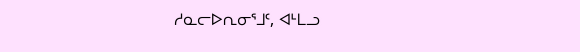ᓱᓇᓕᐅᕆᓂᕐᒧᑦ, ᐊᒻᒪᓗ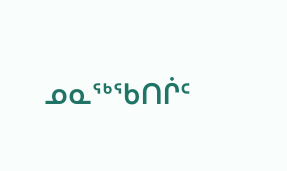ᓄᓇᖅᖃᑎᒌᑦ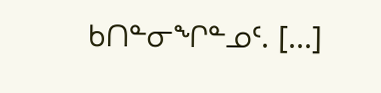ᑲᑎᓐᓂᖏᓐᓄᑦ. [...]